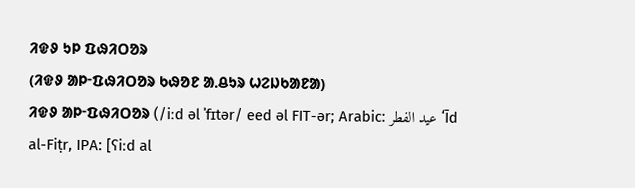ᱤᱫᱽ ᱩᱞ ᱯᱷᱤᱛᱚᱨ
(ᱤᱫᱽ ᱟᱞᱼᱯᱷᱤᱛᱚᱨ ᱠᱷᱚᱱ ᱟᱹᱪᱩᱨ ᱦᱮᱡᱠᱟᱱᱟ)
ᱤᱫᱽ ᱟᱞᱼᱯᱷᱤᱛᱚᱨ (/iːd əl ˈfɪtər/ eed əl FIT-ər; Arabic: عيد الفطر ʻĪd al-Fiṭr, IPA: [ʕiːd al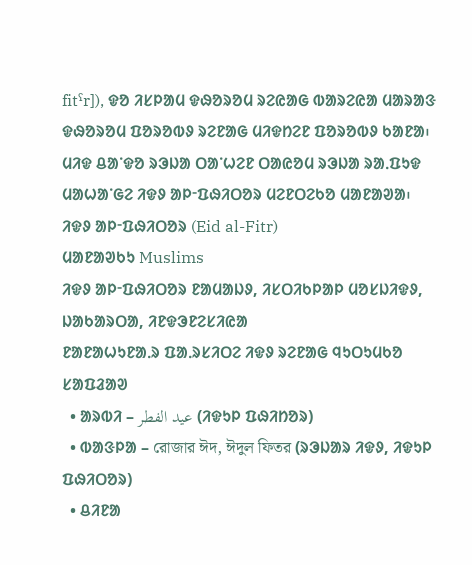fitˤr]), ᱫᱚ ᱤᱥᱞᱟᱢ ᱫᱷᱚᱨᱚᱢ ᱨᱮᱭᱟᱜ ᱵᱟᱨᱮᱭᱟ ᱢᱟᱨᱟᱝ ᱫᱷᱚᱨᱚᱢ ᱯᱚᱨᱚᱵᱽ ᱨᱮᱱᱟᱜ ᱢᱤᱫᱴᱮᱱ ᱯᱚᱨᱚᱵᱽ ᱠᱟᱱᱟ᱾ ᱢᱤᱫ ᱪᱟᱸᱫᱚ ᱨᱳᱡᱟ ᱛᱟᱸᱦᱮᱱ ᱛᱟᱭᱚᱢ ᱨᱳᱡᱟ ᱨᱟᱹᱯᱩᱫ ᱢᱟᱦᱟᱸᱜᱮ ᱤᱫᱽ ᱟᱞᱼᱯᱷᱤᱛᱚᱨ ᱢᱮᱱᱛᱮᱠᱚ ᱢᱟᱱᱟᱣᱟ᱾
ᱤᱫᱽ ᱟᱞᱼᱯᱷᱤᱛᱚᱨ (Eid al-Fitr)
ᱢᱟᱱᱟᱣᱠᱩ Muslims
ᱤᱫᱽ ᱟᱞᱼᱯᱷᱤᱛᱚᱨ ᱱᱟᱢᱟᱡᱽ, ᱤᱥᱛᱤᱠᱞᱟᱞ ᱢᱚᱥᱡᱤᱫᱽ, ᱡᱟᱠᱟᱨᱛᱟ, ᱤᱱᱫᱳᱱᱮᱥᱤᱭᱟ
ᱱᱟᱱᱟᱦᱩᱱᱟᱹᱨ ᱯᱟᱹᱨᱥᱤᱛᱮ ᱤᱫᱽ ᱨᱮᱱᱟᱜ ᱧᱩᱛᱩᱢᱠᱚ
ᱥᱟᱯᱲᱟᱣ
  • ᱟᱨᱵᱤ – عيد الفطر (ᱤᱫᱩᱞ ᱯᱷᱤᱴᱚᱨ)
  • ᱵᱟᱝᱞᱟ – রোজার ঈদ, ঈদুল ফিতর (ᱨᱳᱡᱟᱨ ᱤᱫᱽ, ᱤᱫᱩᱞ ᱯᱷᱤᱛᱚᱨ)
  • ᱪᱤᱱᱟ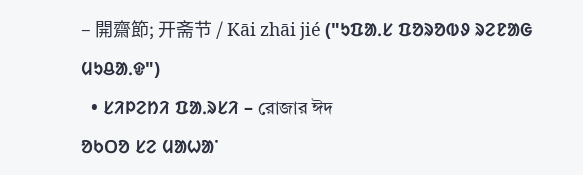– 開齋節; 开斋节 / Kāi zhāi jié ("ᱩᱯᱟᱹᱥ ᱯᱚᱨᱚᱵᱽ ᱨᱮᱱᱟᱜ ᱢᱩᱪᱟᱹᱫ")
  • ᱥᱤᱞᱮᱴᱤ ᱯᱟᱹᱨᱥᱤ – রোজার ঈদ
ᱚᱠᱛᱚ ᱥᱮ ᱢᱟᱦᱟᱸ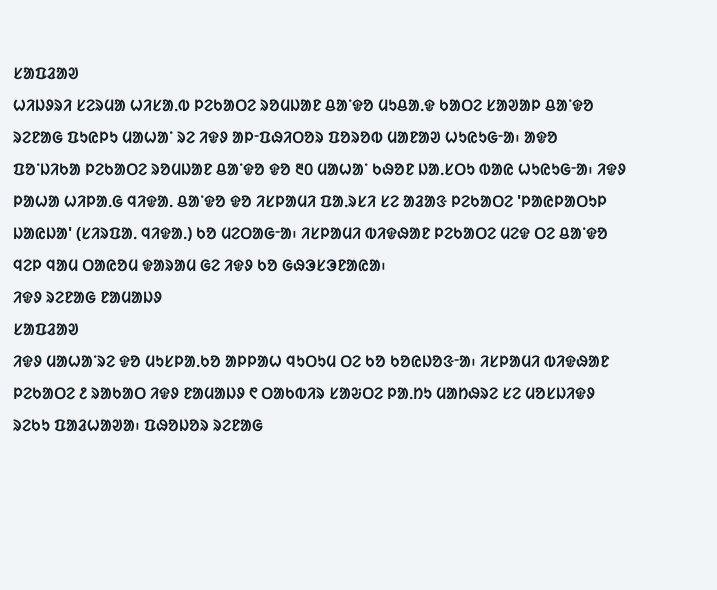ᱥᱟᱯᱲᱟᱣ
ᱦᱤᱡᱽᱨᱤ ᱥᱮᱨᱢᱟ ᱦᱤᱥᱟᱹᱵ ᱞᱮᱠᱟᱛᱮ ᱨᱚᱢᱡᱟᱱ ᱪᱟᱸᱫᱚ ᱢᱩᱪᱟᱹᱫ ᱠᱟᱛᱮ ᱥᱟᱣᱟᱞ ᱪᱟᱸᱫᱚ ᱨᱮᱱᱟᱜ ᱯᱩᱭᱞᱩ ᱢᱟᱦᱟᱸ ᱨᱮ ᱤᱫᱽ ᱟᱞᱼᱯᱷᱤᱛᱚᱨ ᱯᱚᱨᱚᱵ ᱢᱟᱱᱟᱣ ᱦᱩᱭᱩᱜᱼᱟ᱾ ᱟᱫᱚ ᱯᱚᱸᱡᱤᱠᱟ ᱞᱮᱠᱟᱛᱮ ᱨᱚᱢᱡᱟᱱ ᱪᱟᱸᱫᱚ ᱫᱚ ᱓᱐ ᱢᱟᱦᱟᱸ ᱠᱷᱚᱱ ᱡᱟᱹᱥᱛᱩ ᱵᱟᱭ ᱦᱩᱭᱩᱜᱼᱟ᱾ ᱤᱫᱽ ᱞᱟᱦᱟ ᱦᱤᱞᱟᱹᱜ ᱧᱤᱫᱟᱹ ᱪᱟᱸᱫᱚ ᱫᱚ ᱤᱥᱞᱟᱢᱤ ᱯᱟᱹᱨᱥᱤ ᱥᱮ ᱟᱲᱟᱝ ᱞᱮᱠᱟᱛᱮ 'ᱞᱟᱭᱞᱟᱛᱩᱞ ᱡᱟᱭᱡᱟ' (ᱥᱤᱨᱯᱟᱹ ᱧᱤᱫᱟᱹ) ᱠᱚ ᱢᱮᱛᱟᱜᱼᱟ᱾ ᱤᱥᱞᱟᱢᱤ ᱵᱤᱫᱷᱟᱱ ᱞᱮᱠᱟᱛᱮ ᱢᱮᱫ ᱛᱮ ᱪᱟᱸᱫᱚ ᱧᱮᱞ ᱧᱟᱢ ᱛᱟᱭᱚᱢ ᱫᱟᱨᱟᱢ ᱜᱮ ᱤᱫᱽ ᱠᱚ ᱜᱷᱳᱥᱳᱱᱟᱭᱟ᱾
ᱤᱫᱽ ᱨᱮᱱᱟᱜ ᱱᱟᱢᱟᱡᱽ
ᱥᱟᱯᱲᱟᱣ
ᱤᱫᱽ ᱢᱟᱦᱟᱸᱨᱮ ᱫᱚ ᱢᱩᱥᱞᱟᱹᱠᱚ ᱟᱞᱞᱟᱦ ᱧᱩᱛᱩᱢ ᱛᱮ ᱠᱚ ᱠᱚᱭᱡᱚᱝᱼᱟ᱾ ᱤᱥᱞᱟᱢᱤ ᱵᱤᱫᱷᱟᱱ ᱞᱮᱠᱟᱛᱮ ᱒ ᱨᱟᱠᱟᱛ ᱤᱫᱽ ᱱᱟᱢᱟᱡᱽ ᱖ ᱛᱟᱠᱵᱤᱨ ᱥᱟᱶᱛᱮ ᱞᱟᱹᱴᱩ ᱢᱟᱴᱷᱨᱮ ᱥᱮ ᱢᱚᱥᱡᱤᱫᱽ ᱨᱮᱠᱩ ᱯᱟᱲᱦᱟᱣᱟ᱾ ᱯᱷᱚᱡᱚᱨ ᱨᱮᱱᱟᱜ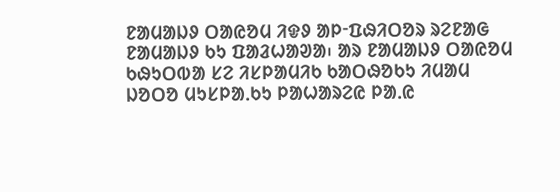ᱱᱟᱢᱟᱡᱽ ᱛᱟᱭᱚᱢ ᱤᱫᱽ ᱟᱞᱼᱯᱷᱤᱛᱚᱨ ᱨᱮᱱᱟᱜ ᱱᱟᱢᱟᱡᱽ ᱠᱩ ᱯᱟᱲᱦᱟᱣᱟ᱾ ᱟᱨ ᱱᱟᱢᱟᱡᱽ ᱛᱟᱭᱚᱢ ᱠᱷᱩᱛᱵᱟ ᱥᱮ ᱤᱥᱞᱟᱢᱤᱠ ᱠᱟᱛᱷᱚᱠᱩ ᱤᱢᱟᱢ ᱡᱚᱛᱚ ᱢᱩᱥᱞᱟᱹᱠᱩ ᱞᱟᱦᱟᱨᱮᱭ ᱞᱟᱹᱭ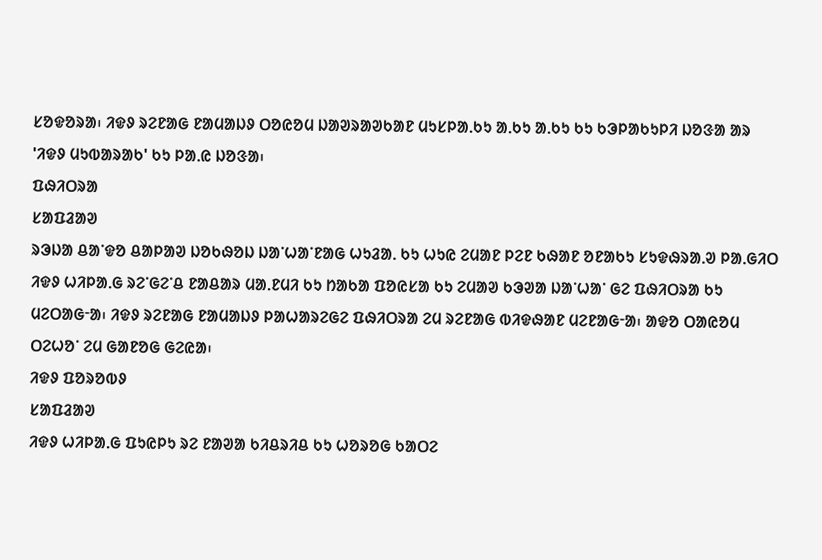ᱥᱚᱫᱚᱨᱟ᱾ ᱤᱫᱽ ᱨᱮᱱᱟᱜ ᱱᱟᱢᱟᱡᱽ ᱛᱚᱭᱚᱢ ᱡᱟᱣᱨᱟᱣᱠᱟᱱ ᱢᱩᱥᱞᱟᱹᱠᱩ ᱟᱹᱠᱩ ᱟᱹᱠᱩ ᱠᱩ ᱠᱳᱞᱟᱠᱩᱞᱤ ᱡᱚᱝᱟ ᱟᱨ 'ᱤᱫᱽ ᱢᱩᱵᱟᱨᱟᱠ' ᱠᱩ ᱞᱟᱹᱭ ᱡᱚᱝᱟ᱾
ᱯᱷᱤᱛᱨᱟ
ᱥᱟᱯᱲᱟᱣ
ᱨᱳᱡᱟ ᱪᱟᱸᱫᱚ ᱪᱟᱞᱟᱣ ᱡᱚᱠᱷᱚᱡ ᱡᱟᱸᱦᱟᱸᱱᱟᱜ ᱦᱩᱲᱟᱹ ᱠᱩ ᱦᱩᱭ ᱮᱢᱟᱱ ᱞᱮᱱ ᱠᱷᱟᱱ ᱚᱱᱟᱠᱩ ᱥᱩᱫᱷᱨᱟᱹᱣ ᱞᱟᱹᱜᱤᱛ ᱤᱫᱽ ᱦᱤᱞᱟᱹᱜ ᱨᱮᱸᱜᱮᱸᱪ ᱱᱟᱪᱟᱨ ᱢᱟᱹᱱᱢᱤ ᱠᱩ ᱴᱟᱠᱟ ᱯᱚᱭᱥᱟ ᱠᱩ ᱮᱢᱟᱣ ᱠᱳᱣᱟ ᱡᱟᱸᱦᱟᱸ ᱜᱮ ᱯᱷᱤᱛᱨᱟ ᱠᱩ ᱢᱮᱛᱟᱜᱼᱟ᱾ ᱤᱫᱽ ᱨᱮᱱᱟᱜ ᱱᱟᱢᱟᱡᱽ ᱞᱟᱦᱟᱨᱮᱜᱮ ᱯᱷᱤᱛᱨᱟ ᱮᱢ ᱨᱮᱱᱟᱜ ᱵᱤᱫᱷᱟᱱ ᱢᱮᱱᱟᱜᱼᱟ᱾ ᱟᱫᱚ ᱛᱟᱭᱚᱢ ᱛᱮᱦᱚᱸ ᱮᱢ ᱜᱟᱱᱚᱜ ᱜᱮᱭᱟ᱾
ᱤᱫᱽ ᱯᱚᱨᱚᱵᱽ
ᱥᱟᱯᱲᱟᱣ
ᱤᱫᱽ ᱦᱤᱞᱟᱹᱜ ᱯᱩᱭᱞᱩ ᱨᱮ ᱱᱟᱣᱟ ᱠᱤᱪᱨᱤᱪ ᱠᱩ ᱦᱚᱨᱚᱜ ᱠᱟᱛᱮ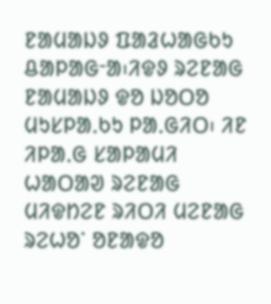ᱱᱟᱢᱟᱡᱽ ᱯᱟᱲᱦᱟᱜᱠᱩ ᱪᱟᱞᱟᱜᱼᱟ᱾ᱤᱫᱽ ᱨᱮᱱᱟᱜ ᱱᱟᱢᱟᱡᱽ ᱫᱚ ᱡᱚᱛᱚ ᱢᱩᱥᱞᱟᱹᱠᱩ ᱞᱟᱹᱜᱤᱛ᱾ ᱤᱱ ᱤᱞᱟᱹᱜ ᱥᱟᱞᱟᱢᱤ ᱦᱟᱛᱟᱣ ᱨᱮᱱᱟᱜ ᱢᱤᱫᱴᱮᱱ ᱨᱤᱛᱤ ᱢᱮᱱᱟᱜ ᱨᱮᱦᱚᱸ ᱚᱱᱟᱫᱚ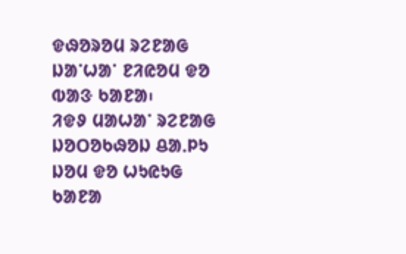ᱫᱷᱚᱨᱚᱢ ᱨᱮᱱᱟᱜ ᱡᱟᱸᱦᱟᱸ ᱱᱤᱭᱚᱢ ᱫᱚ ᱵᱟᱝ ᱠᱟᱱᱟ᱾
ᱤᱫᱽ ᱢᱟᱦᱟᱸ ᱨᱮᱱᱟᱜ ᱡᱚᱛᱚᱠᱷᱚᱡ ᱪᱟᱹᱞᱩ ᱡᱚᱢ ᱫᱚ ᱦᱩᱭᱩᱜ ᱠᱟᱱᱟ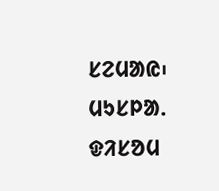ᱥᱮᱢᱟᱭ᱾ ᱢᱩᱥᱞᱟᱹ ᱫᱤᱥᱚᱢ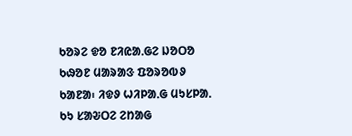ᱠᱚᱨᱮ ᱫᱚ ᱱᱤᱭᱟᱹᱜᱮ ᱡᱚᱛᱚ ᱠᱷᱚᱱ ᱢᱟᱨᱟᱝ ᱯᱚᱨᱚᱵᱽ ᱠᱟᱱᱟ᱾ ᱤᱫᱽ ᱦᱤᱞᱟᱹᱜ ᱢᱩᱥᱞᱟᱹ ᱠᱩ ᱥᱟᱶᱛᱮ ᱮᱴᱟᱜ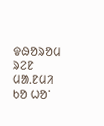ᱫᱷᱚᱨᱚᱢ ᱨᱮᱱ ᱢᱟᱹᱱᱢᱤ ᱠᱚ ᱦᱚᱸ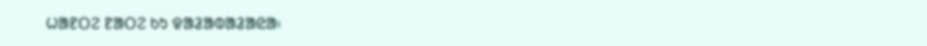ᱦᱟᱱᱛᱮ ᱱᱟᱛᱮ ᱠᱩ ᱫᱟᱲᱟᱵᱟᱲᱟᱭᱟ᱾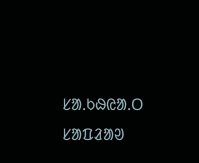ᱥᱟᱹᱠᱷᱭᱟᱹᱛ
ᱥᱟᱯᱲᱟᱣ